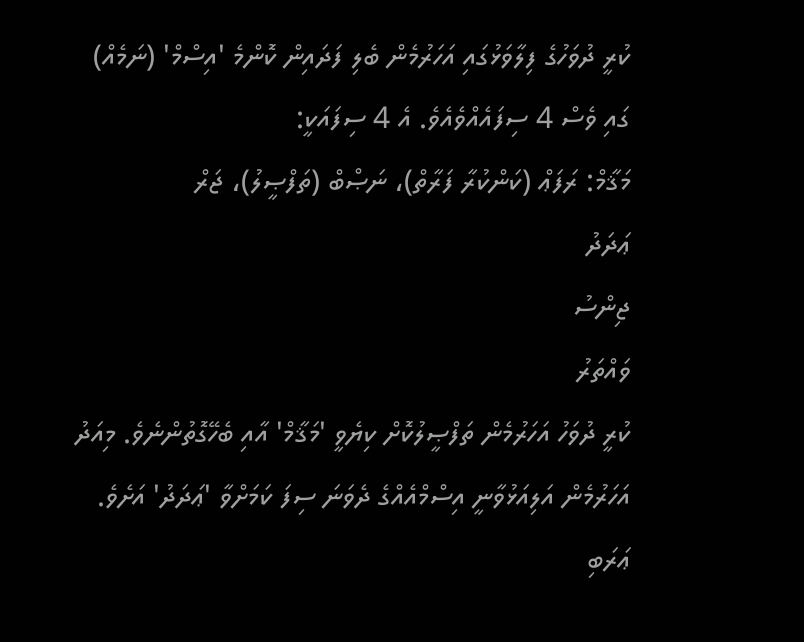ކުރީ ދުވަހުގެ ފިލާވަޅުގައި އަހަރުމެން ބެލި ފަދައިން ކޮންމެ 'އިސްމް' (ނަމެއް) ގައި ވެސް 4 ސިފައެއްވެއެވެ. އެ 4 ސިފައަކީ:
މަޤާމް: ރަފަޢް (ކަންކުރާ ފަރާތް)، ނަޞްބް (ތަފްޞީލު)، ޖަރް
ޢަދަދު
ޖިންސު
ވައްތަރު
ކުރީ ދުވަހު އަހަރުމެން ތަފްޞީލުކޮށް ކިޔެވީ 'މަޤާމް' އާއި ބެހޭގޮތުންނެވެ. މިއަދު އަހަރުމެން އަލިއަޅުވާނީ އިސްމްއެއްގެ ދެވަނަ ސިފަ ކަމަށްވާ 'ޢަދަދު' އަށެވެ.
ޢަރަބި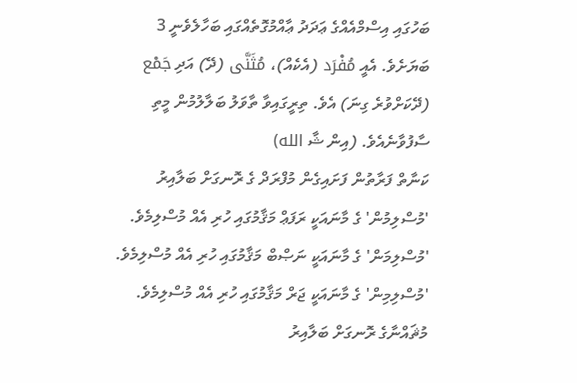ބަހުގައި އިސްމްއެއްގެ ޢަދަދު ޢާއްމުގޮތެއްގައި ބަހާލެވެނީ 3 ބަޔަށެވެ. އެއީ مُفْرَد (އެކެއް)، مُثَنَّى (ދޭ) އަދި جَمْع (ދޭކަށްވުރެ ގިނަ) އެވެ. ތިރީގައިވާ ތާވަލު ބަލާލުމުން މީތި ސާފުވާނެއެވެ. (އިން ޝާ الله)
ކަނާތް ފަރާތުން ފަށައިގެން މުފްރަދް ގެ ރޮނގަށް ބަލާއިރު 'މުސްލިމުން' ގެ މާނައަކީ ރަފަޢް މަޤާމުގައި ހުރި އެއް މުސްލިމެވެ. 'މުސްލިމަން' ގެ މާނައަކީ ނަޞްބް މަޤާމުގައި ހުރި އެއް މުސްލިމެވެ. 'މުސްލިމިން' ގެ މާނައަކީ ޖަރް މަޤާމުގައި ހުރި އެއް މުސްލިމެވެ. މުޘައްނާގެ ރޮނގަށް ބަލާއިރު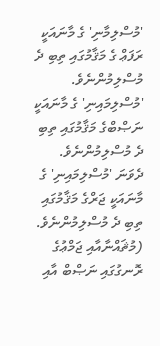'މުސްލިމާނި' ގެ މާނައަކީ ރަފަޢް ގެ މަޤާމުގައި ތިބި ދެ މުސްލިމުންނެވެ. 'މުސްލިމައިނި' ގެ މާނައަކީ ނަޞްބްގެ މަޤާމުގައި ތިބި ދެ މުސްލިމުންނެވެ. ދެވަނަ 'މުސްލިމައިނި' ގެ މާނައަކީ ޖަރްގެ މަޤާމުގައި ތިބި ދެ މުސްލިމުންނެވެ. (މުޘައްނާއާއި ޖަމްޢުގެ ރޮނގުގައި ނަޞްބް އާއި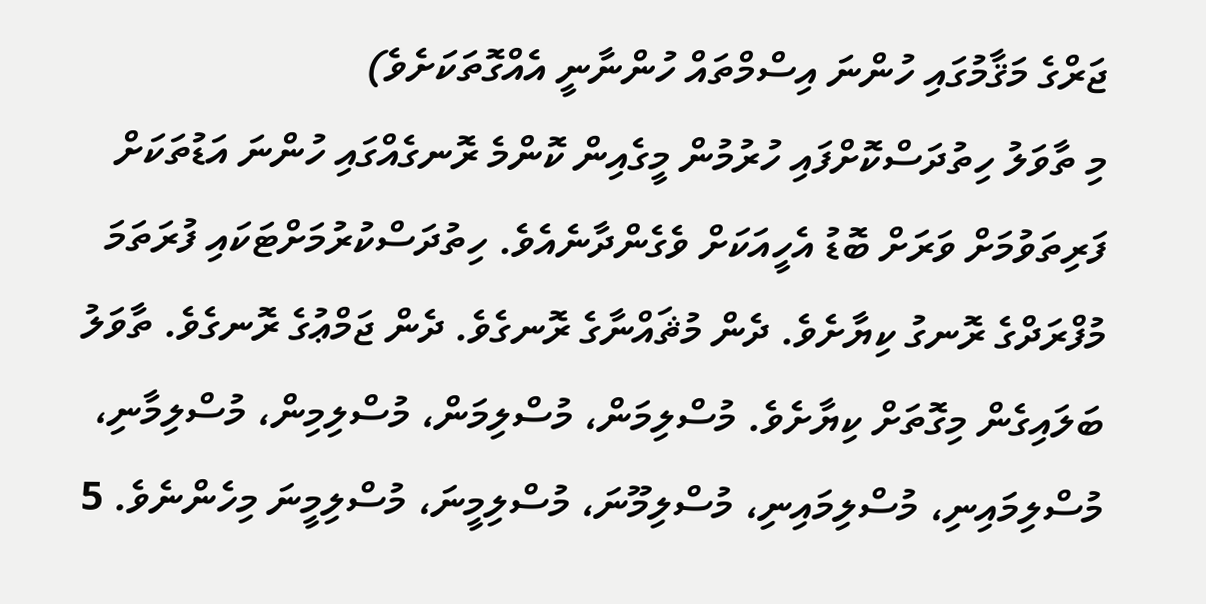ޖަރްގެ މަޤާމުގައި ހުންނަ އިސްމްތައް ހުންނާނީ އެއްގޮތަކަށެވެ)
މި ތާވަލު ހިތުދަސްކޮށްފައި ހުރުމުން މީގެއިން ކޮންމެ ރޮނގެއްގައި ހުންނަ އަޑުތަކަށް ފަރިތަވުމަށް ވަރަށް ބޮޑު އެހީއަކަށް ވެގެންދާނެއެވެ. ހިތުދަސްކުރުމަށްޓަކައި ފުރަތަމަ މުފްރަދްގެ ރޮނގު ކިޔާށެވެ. ދެން މުޘައްނާގެ ރޮނގެވެ. ދެން ޖަމްޢުގެ ރޮނގެވެ. ތާވަލު ބަލައިގެން މިގޮތަށް ކިޔާށެވެ. މުސްލިމަން، މުސްލިމަން، މުސްލިމިން، މުސްލިމާނި، މުސްލިމައިނި، މުސްލިމައިނި، މުސްލިމޫނަ، މުސްލިމީނަ، މުސްލިމީނަ މިހެންނެވެ. 5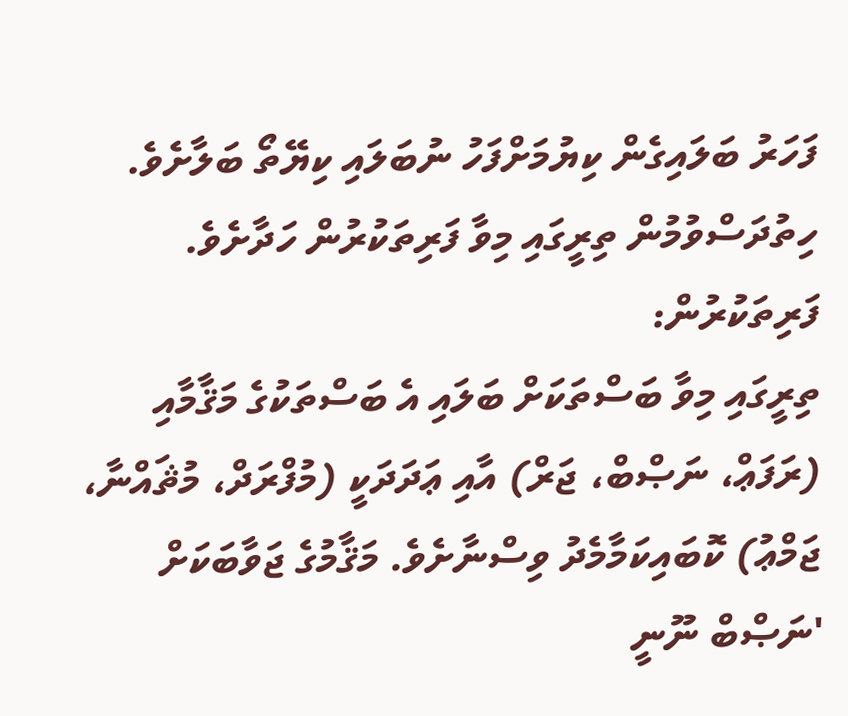ފަހަރު ބަލައިގެން ކިޔުމަށްފަހު ނުބަލައި ކިޔޭތޯ ބަލާށެވެ.
ހިތުދަސްވުމުން ތިރީގައި މިވާ ފަރިތަކުރުން ހަދާށެވެ.
ފަރިތަކުރުން:
ތިރީގައި މިވާ ބަސްތަކަށް ބަލައި އެ ބަސްތަކުގެ މަޤާމާއި (ރަފަޢް، ނަޞްބް، ޖަރް) އާއި ޢަދަދަކީ (މުފްރަދް، މުޘައްނާ، ޖަމްޢު) ކޮބައިކަމާމެދު ވިސްނާށެވެ. މަޤާމުގެ ޖަވާބަކަށް 'ނަޞްބް ނޫނީ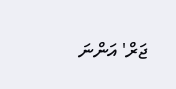ޖަރް' އަންނަ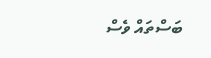ބަސްތައް ވެސް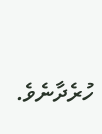ހުރެދާނެވެ.